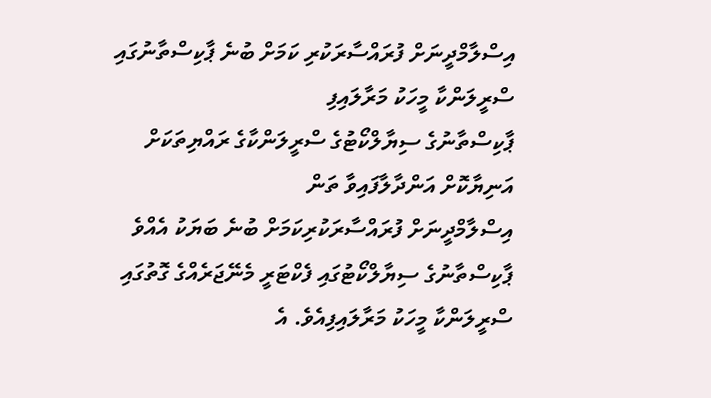އިސްލާމްދީނަށް ފުރައްސާރަކުރި ކަމަށް ބުނެ ޕާކިސްތާނުގައި ސްރީލަންކާ މީހަކު މަރާލައިފި
ޕާކިސްތާނުގެ ސިޔާލްކޯޓުގެ ސްރީލަންކާގެ ރައްޔިތަކަށް އަނިޔާކޮށް އަންދާލާފައިވާ ތަން
އިސްލާމްދީނަށް ފުރައްސާރަކުރިކަމަށް ބުނެ ބަޔަކު އެއްވެ ޕާކިސްތާނުގެ ސިޔާލްކޯޓުގައި ފެކްޓަރީ މެނޭޖަރެއްގެ ގޮތުގައި ސްރީލަންކާ މީހަކު މަރާލައިފިއެވެ. އެ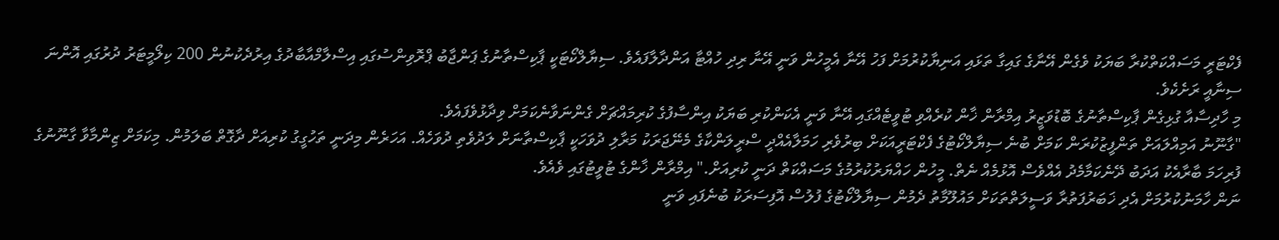ފެކްޓަރީ މަސައްކަތްކުރާ ބަޔަކު ވެގެން އޭނާގެ ގައިގާ ތަޅައި އަނިޔާކުރުމަށް ފަހު އޭނާ އެމީހުން ވަނީ އޭނާ ރިދި ހުއްޓާ އަންދާލާފައެވެ. ސިޔާލްކޯޓަކީ ޕާކިސްތާނުގެ ޕަންޖާބު ޕްރޮވިންސުގައި އިސްލާމްއާބާދުގެ އިރުދެކުނުން 200 ކިލޯމީޓަރު ދުރުގައި އޮންނަ ސިނާއީ ރަށެކެވެ.
މި ހާދިސާއާ ގުޅިގެން ޕާކިސްތާނުގެ ބޮޑުވަޒީރު އިމްރާން ޚާން ކުރެއްވި ޓުވީޓެއްގައި އޭނާ ވަނީ އެކަންކުރި ބަޔަކު އިންސާފުގެ ކުރިމައްޗަށް ގެންނަވާނެކަމަށް ވިދާޅުވެފައެވެ.
"ގާނޫނު އަމިއްލައަށް ތަންފީޒުކުރަން ކަމަށް ބުނެ ސިޔާލްކޯޓުގެ ފެކްޓަރީއަކަށް ބިރުވެރި ހަމަލާއެއްދީ ސްރީލަންކާގެ މެނޭޖަރަކު މަރާލި ދުވަހަކީ ޕާކިސްތާނަށް ލަދުވެތި ދުވަހެއް. އަހަރެން މިދަނީ ތަހުގީގު ކުރިއަށް ދާގޮތް ބަލަމުން. މިކަމަށް ޒިންމާވާ ގާނޫނުގެ ފުރިހަމަ ބާރާއެކު އަދަބު ދޭނެކަމާމެދު އެއްވެސް އޮޅުމެއް ނެތް. މީހުން ހައްޔަރުކުރުމުގެ މަސައްކަތް ދަނީ ކުރިއަށް." އިމްރާން ޚާންގެ ޓުވީޓުގައި ވެއެވެ.
ނަން ހާމަނުކުރުމަށް އެދި ޚަބަރުފަތުރާ ވަސީލަތްތަކަށް މައުލޫމާތު ދެމުން ސިޔާލްކޯޓުގެ ފުލުސް އޮފިސަރަކު ބުނެފައި ވަނީ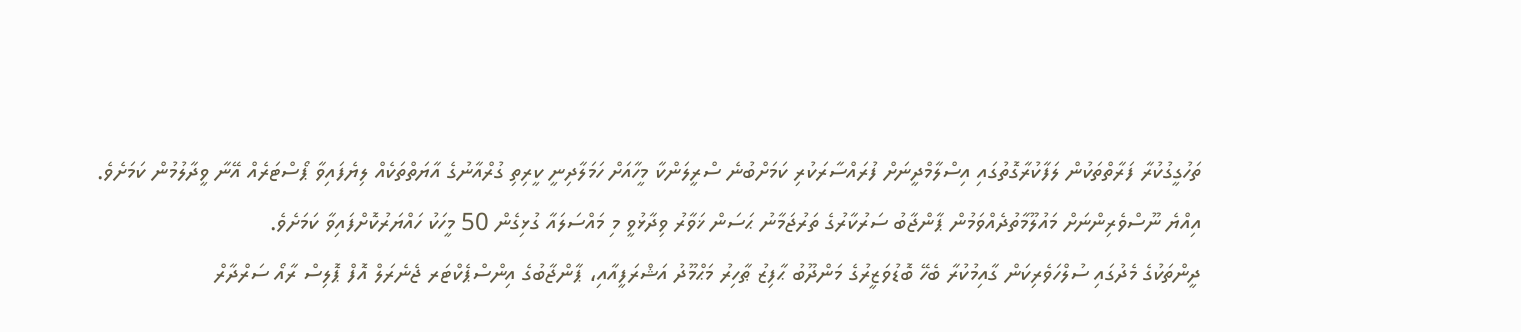ތަހުގީގުކުރާ ފަރާތްތަކުން ލަފާކުރާގޮތުގައި އިސްލާމްދީނަށް ފުރައްސާރަކުރި ކަމަށްބުނެ ސްރީލަންކާ މީހާއަށް ހަމަލާދިނީ ކީރިތި ގުރްއާނުގެ އާޔަތްތަކެއް ލިޔެފައިވާ ޕޯސްޓަރެއް އޭނާ ވީދާލުމުން ކަމަށެވެ.
އިއްޔެ ނޫސްވެރިންނަށް މައުލޫމާތުދެއްވަމުން ޕާންޖާބު ސަރުކާރުގެ ތަރުޖަމާނު ޙަސަން ޚަވާރު ވިދާޅުވީ މި މައްސަލައާ ގުޅިގެން 50 މީހަކު ހައްޔަރުކޮށްފައިވާ ކަމަށެވެ.
ދީންތަކުގެ މެދުގައި ސުލްހަވެރިކަން ގާއިމުކުރާ ބެހޭ ބޮޑުވަޒީރުގެ މަންދޫބު ޙާފިޒު ޠާހިރު މަޙްމޫދު އަޝްރަފީއާއި، ޕާންޖާބުގެ އިންސްޕެކްޓަރ ޖެނެރަލް އޮފް ޕޮލިސް ރާއޯ ސަރްދާރް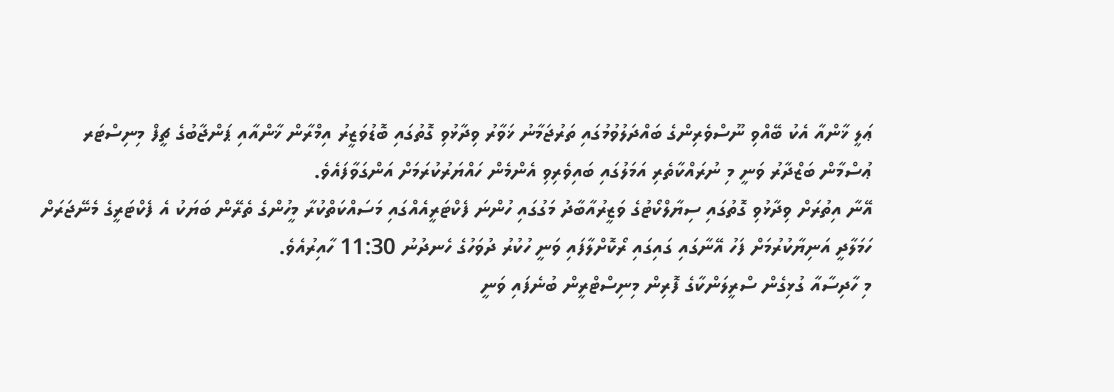ޢަލީ ޚާންއާ އެކު ބޭއްވި ނޫސްވެރިންގެ ބައްދަލުވުމުގައި ތަރުޖަމާނު ޚަވާރު ވިދާޅުވި ގޮތުގައި ބޮޑުވަޒީރު އިމްރާން ޚާންއާއި ޕަންޖާބުގެ ޗީފް މިނިސްޓަރ ޢުސްމާން ބަޒްދާރު ވަނީ މި ނުރައްކާތެރި އަމަލުގައި ބައިވެރިވި އެންމެން ހައްޔަރުކުރަމަށް އަންގަވާފައެވެ.
އޭނާ އިތުރަށް ވިދާޅުވި ގޮތުގައި ސިޔާލްކޯޓުގެ ވަޒީރުއާބާދު މަގުގައި ހުންނަ ފެކްޓަރީއެއްގައި މަސައްކަތްކުރާ މީހުންގެ ތެރޭން ބަޔަކު އެ ފެކްޓަރީގެ މެނޭޖަރަށް ހަމަލާދީ އަނިޔާކުރުމަށް ފަހު އޭނާގައި ގައިގައި ރޯކޮށްލާފައި ވަނީ ހުކުރު ދުވަހުގެ ހެނދުނު 11:30 ހާއިރުއެވެ.
މި ހާދިސާއާ ގުޅިގެން ސްރީލަންކާގެ ފޮރިން މިނިސްޓްރީން ބުނެފައި ވަނީ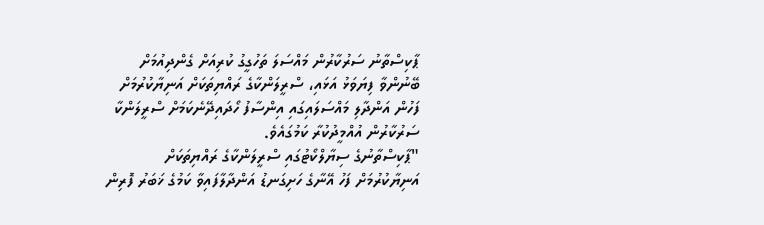ޕާކިސްތާނު ސަރުކާރުން މައްސަލަ ތަހުގީގު ކުރިއަށް ގެންދިއުމަށް ބޭނުންވާ ފިޔަވަޅު އަޅައި، ސްރީލަންކާގެ ރައްޔިތަކަށް އަނިޔާކުރުމަށް ފަހުން އަންދާލި މައްސަލައިގައި އިންސާފު ހޯދައިދޭނެކަމަށް ސްރީލަންކާ ސަރުކާރުން އުއްމީދުކުރާ ކަމުގައެވެ.
"ޕާކިސްތާނުގެ ސިޔާލްކޯޓުގައި ސްރީލަންކާގެ ރައްޔިތަކަށް އަނިޔާކުރުމަށް ފަހު އޭނާގެ ހަށިގަނޑު އަންދާލާފައިވާ ކަމުގެ ޚަބަރު ފޮރިން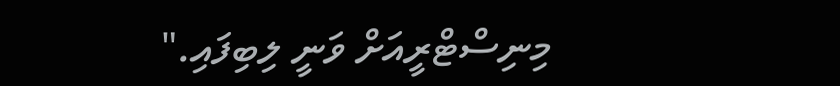މިނިސްޓްރީއަށް ވަނީ ލިބިފައި."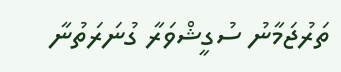ތަރުޖަމާނު ސުގީޝްވަރާ ގުނަރަތުނާ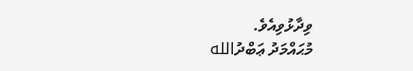ވިދާޅުވިއެވެ.
މުޙައްމަދު ޢަބްދުالله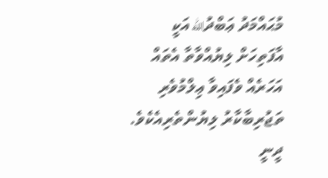މުޙައްމަދު ޢަބްދުالله އަކީ އާފަތިހަށް ލިޔުއްވާތާ އެތައް އަހަރެއް ވެފައިވާ ޢިލްމުވެރި ތަޖުރިބާކާރު ލިޔުންތެރިއެކެވެ. ދީނީ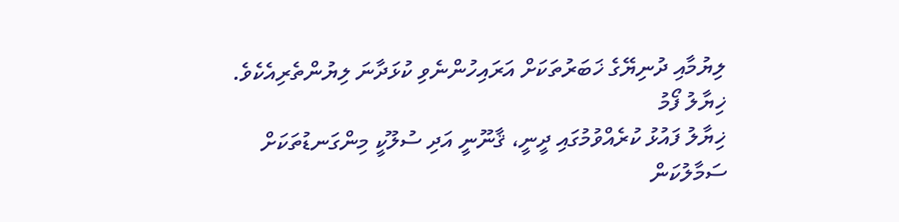ލިޔުމާއި ދުނިޔޭގެ ޚަބަރުތަކަށް އަރައިހުންނެވި ކުޅަދާނަ ލިޔުންތެރިއެކެވެ.
ޚިޔާލު ފޯމު
ޚިޔާލު ފައުޅު ކުރެއްވުމުގައި ދީނީ، ޤާނޫނީ އަދި ސުލޫކީ މިންގަނޑުތަކަށް ސަމާލުކަން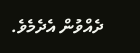ދެއްވުން އެދެމެވެ.